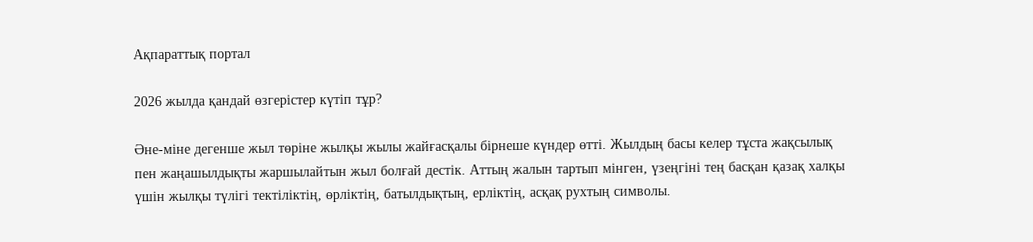Ақпараттық портал

2026 жылда қандай өзгерістер күтіп тұр?

Әне-міне дегенше жыл төріне жылқы жылы жайғасқалы бірнеше күндер өтті. Жылдың басы келер тұста жақсылық пен жаңашылдықты жаршылайтын жыл болғай дестік. Аттың жалын тартып мінген, үзеңгіні тең басқан қазақ халқы үшін жылқы түлігі тектіліктің, өрліктің, батылдықтың, ерліктің, асқақ рухтың символы.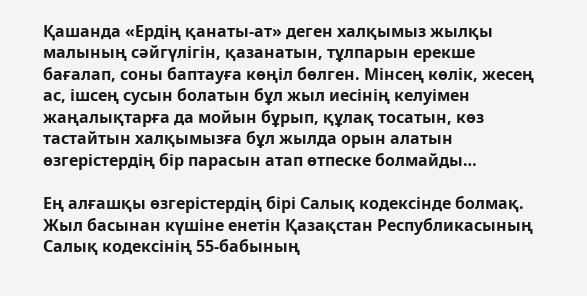Қашанда «Ердің қанаты-ат» деген халқымыз жылқы малының сәйгүлігін, қазанатын, тұлпарын ерекше бағалап, соны баптауға көңіл бөлген. Мінсең көлік, жесең ас, ішсең сусын болатын бұл жыл иесінің келуімен жаңалықтарға да мойын бұрып, құлақ тосатын, көз тастайтын халқымызға бұл жылда орын алатын өзгерістердің бір парасын атап өтпеске болмайды…

Ең алғашқы өзгерістердің бірі Салық кодексінде болмақ. Жыл басынан күшіне енетін Қазақстан Республикасының Салық кодексінің 55-бабының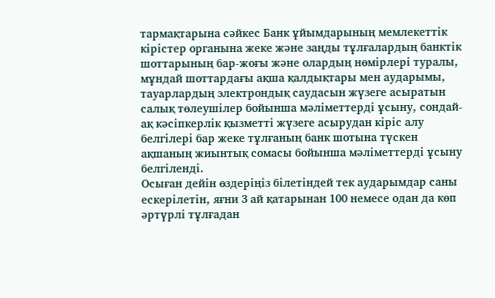тармақтарына сәйкес Банк ұйымдарының мемлекеттік кірістер органына жеке және заңды тұлғалардың банктік шоттарының бар-жоғы және олардың нөмірлері туралы, мұндай шоттардағы ақша қалдықтары мен аударымы, тауарлардың электрондық саудасын жүзеге асыратын салық төлеушілер бойынша мәліметтерді ұсыну, сондай-ақ кәсіпкерлік қызметті жүзеге асырудан кіріс алу белгілері бар жеке тұлғаның банк шотына түскен ақшаның жиынтық сомасы бойынша мәліметтерді ұсыну белгіленді.
Осыған дейін өздеріңіз білетіндей тек аударымдар саны ескерілетін, яғни 3 ай қатарынан 100 немесе одан да көп әртүрлі тұлғадан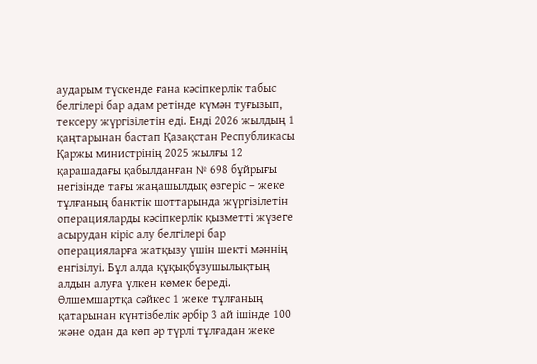аударым түскенде ғана кәсіпкерлік табыс белгілері бар адам ретінде күмән туғызып, тексеру жүргізілетін еді. Енді 2026 жылдың 1 қаңтарынан бастап Қазақстан Республикасы Қаржы министрінің 2025 жылғы 12 қарашадағы қабылданған № 698 бұйрығы негізінде тағы жаңашылдық өзгеріс – жеке тұлғаның банктік шоттарында жүргізілетін операцияларды кәсіпкерлік қызметті жүзеге асырудан кіріс алу белгілері бар операцияларға жатқызу үшін шекті мәннің енгізілуі. Бұл алда құқықбұзушылықтың алдын алуға үлкен көмек береді.
Өлшемшартқа сәйкес 1 жеке тұлғаның қатарынан күнтізбелік әрбір 3 ай ішінде 100 және одан да көп әр түрлі тұлғадан жеке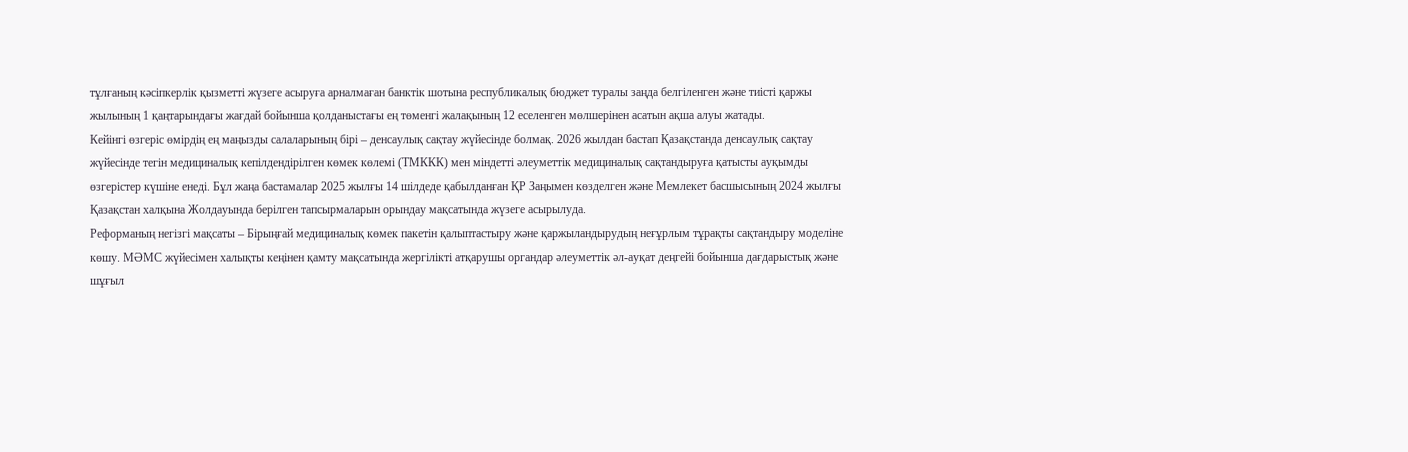тұлғаның кәсіпкерлік қызметті жүзеге асыруға арналмаған банктік шотына республикалық бюджет туралы заңда белгіленген және тиісті қаржы жылының 1 қаңтарындағы жағдай бойынша қолданыстағы ең төменгі жалақының 12 еселенген мөлшерінен асатын ақша алуы жатады.
Кейінгі өзгеріс өмірдің ең маңызды салаларының бірі – денсаулық сақтау жүйесінде болмақ. 2026 жылдан бастап Қазақстанда денсаулық сақтау жүйесінде тегін медициналық кепілдендірілген көмек көлемі (ТМККК) мен міндетті әлеуметтік медициналық сақтандыруға қатысты ауқымды өзгерістер күшіне енеді. Бұл жаңа бастамалар 2025 жылғы 14 шілдеде қабылданған ҚР Заңымен көзделген және Мемлекет басшысының 2024 жылғы Қазақстан халқына Жолдауында берілген тапсырмаларын орындау мақсатында жүзеге асырылуда.
Реформаның негізгі мақсаты – Бірыңғай медициналық көмек пакетін қалыптастыру және қаржыландырудың неғұрлым тұрақты сақтандыру моделіне көшу. МӘМС жүйесімен халықты кеңінен қамту мақсатында жергілікті атқарушы органдар әлеуметтік әл-ауқат деңгейі бойынша дағдарыстық және шұғыл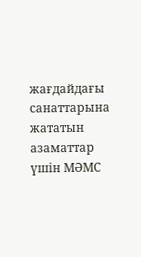жағдайдағы санаттарына жататын азаматтар үшін МӘМС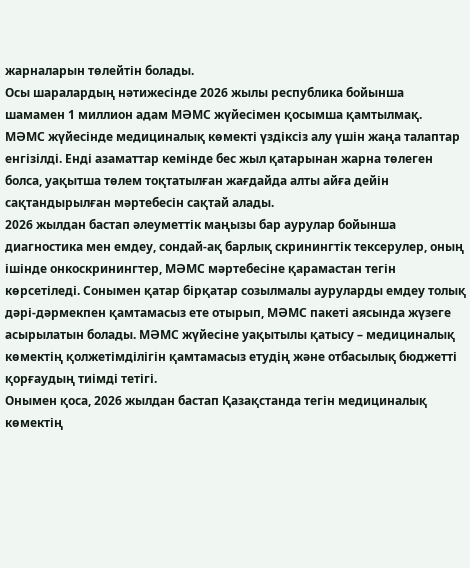жарналарын төлейтін болады.
Осы шаралардың нәтижесінде 2026 жылы республика бойынша шамамен 1 миллион адам МӘМС жүйесімен қосымша қамтылмақ.
МӘМС жүйесінде медициналық көмекті үздіксіз алу үшін жаңа талаптар енгізілді. Енді азаматтар кемінде бес жыл қатарынан жарна төлеген болса, уақытша төлем тоқтатылған жағдайда алты айға дейін сақтандырылған мәртебесін сақтай алады.
2026 жылдан бастап әлеуметтік маңызы бар аурулар бойынша диагностика мен емдеу, сондай-ақ барлық скринингтік тексерулер, оның ішінде онкоскринингтер, МӘМС мәртебесіне қарамастан тегін көрсетіледі. Сонымен қатар бірқатар созылмалы ауруларды емдеу толық дәрі-дәрмекпен қамтамасыз ете отырып, МӘМС пакеті аясында жүзеге асырылатын болады. МӘМС жүйесіне уақытылы қатысу – медициналық көмектің қолжетімділігін қамтамасыз етудің және отбасылық бюджетті қорғаудың тиімді тетігі.
Онымен қоса, 2026 жылдан бастап Қазақстанда тегін медициналық көмектің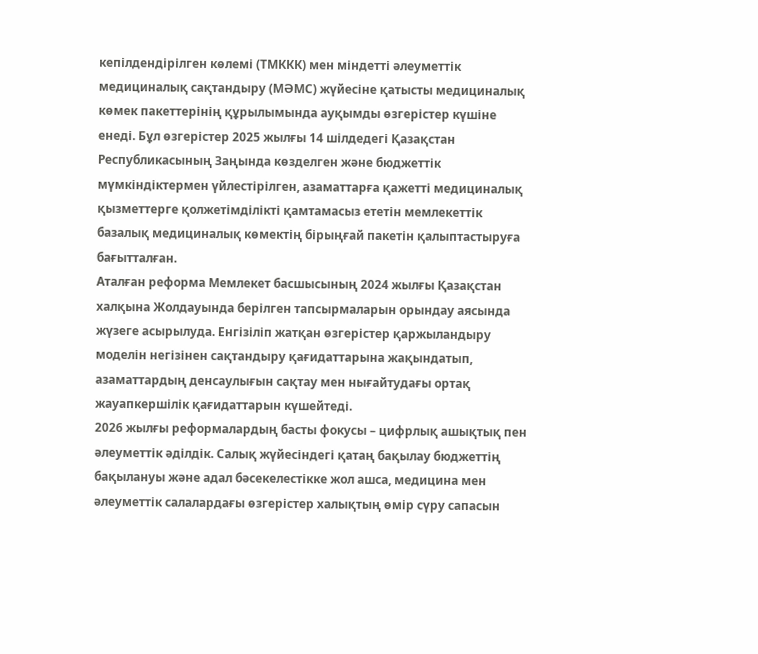кепілдендірілген көлемі (ТМККК) мен міндетті әлеуметтік медициналық сақтандыру (МӘМС) жүйесіне қатысты медициналық көмек пакеттерінің құрылымында ауқымды өзгерістер күшіне енеді. Бұл өзгерістер 2025 жылғы 14 шілдедегі Қазақстан Республикасының Заңында көзделген және бюджеттік мүмкіндіктермен үйлестірілген, азаматтарға қажетті медициналық қызметтерге қолжетімділікті қамтамасыз ететін мемлекеттік базалық медициналық көмектің бірыңғай пакетін қалыптастыруға бағытталған.
Аталған реформа Мемлекет басшысының 2024 жылғы Қазақстан халқына Жолдауында берілген тапсырмаларын орындау аясында жүзеге асырылуда. Енгізіліп жатқан өзгерістер қаржыландыру моделін негізінен сақтандыру қағидаттарына жақындатып, азаматтардың денсаулығын сақтау мен нығайтудағы ортақ жауапкершілік қағидаттарын күшейтеді.
2026 жылғы реформалардың басты фокусы – цифрлық ашықтық пен әлеуметтік әділдік. Салық жүйесіндегі қатаң бақылау бюджеттің бақылануы және адал бәсекелестікке жол ашса, медицина мен әлеуметтік салалардағы өзгерістер халықтың өмір сүру сапасын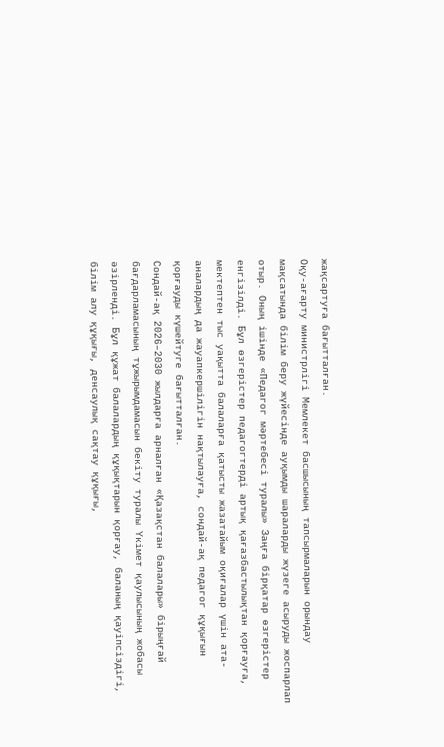жақсартуға бағытталған.
Оқу-ағарту министрлігі Мемлекет басшысының тапсырмаларын орындау мақсатында білім беру жүйесінде ауқымды шараларды жүзеге асыруды жоспарлап отыр. Оның ішінде «Педагог мәртебесі туралы» Заңға бірқатар өзгерістер енгізілді. Бұл өзгерістер педагогтерді артық қағазбастылықтан қорғауға, мектептен тыс уақытта балаларға қатысты жазатайым оқиғалар үшін ата-аналардың да жауапкершілігін нақтылауға, сондай-ақ педагог құқығын қорғауды күшейтуге бағытталған.
Сондай-ақ 2026–2030 жылдарға арналған «Қазақстан балалары» бірыңғай бағдарламасының тұжырымдамасын бекіту туралы Үкімет қаулысының жобасы әзірленді. Бұл құжат балалардың құқықтарын қорғау, баланың қауіпсіздігі, білім алу құқығы, денсаулық сақтау құқығы,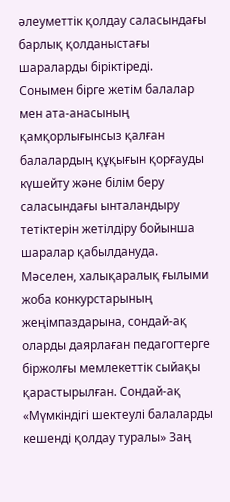әлеуметтік қолдау саласындағы барлық қолданыстағы шараларды біріктіреді.
Сонымен бірге жетім балалар мен ата-анасының қамқорлығынсыз қалған балалардың құқығын қорғауды күшейту және білім беру саласындағы ынталандыру тетіктерін жетілдіру бойынша шаралар қабылдануда. Мәселен, халықаралық ғылыми жоба конкурстарының жеңімпаздарына, сондай-ақ оларды даярлаған педагогтерге біржолғы мемлекеттік сыйақы қарастырылған. Сондай-ақ «Мүмкіндігі шектеулі балаларды кешенді қолдау туралы» Заң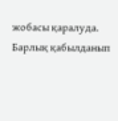жобасы қаралуда.
Барлық қабылданып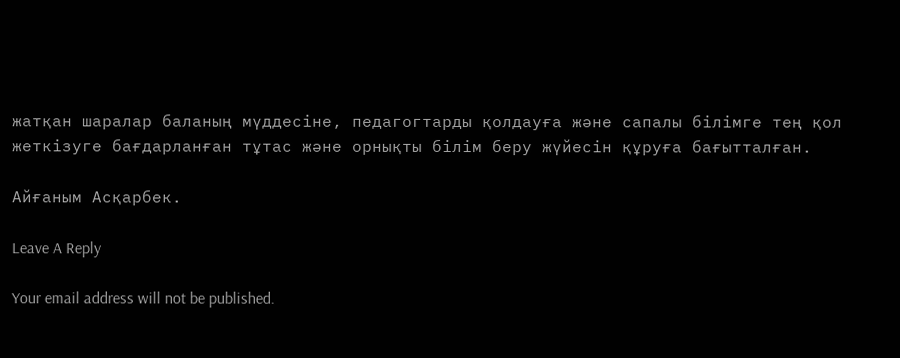жатқан шаралар баланың мүддесіне, педагогтарды қолдауға және сапалы білімге тең қол жеткізуге бағдарланған тұтас және орнықты білім беру жүйесін құруға бағытталған.

Айғаным Асқарбек.

Leave A Reply

Your email address will not be published.